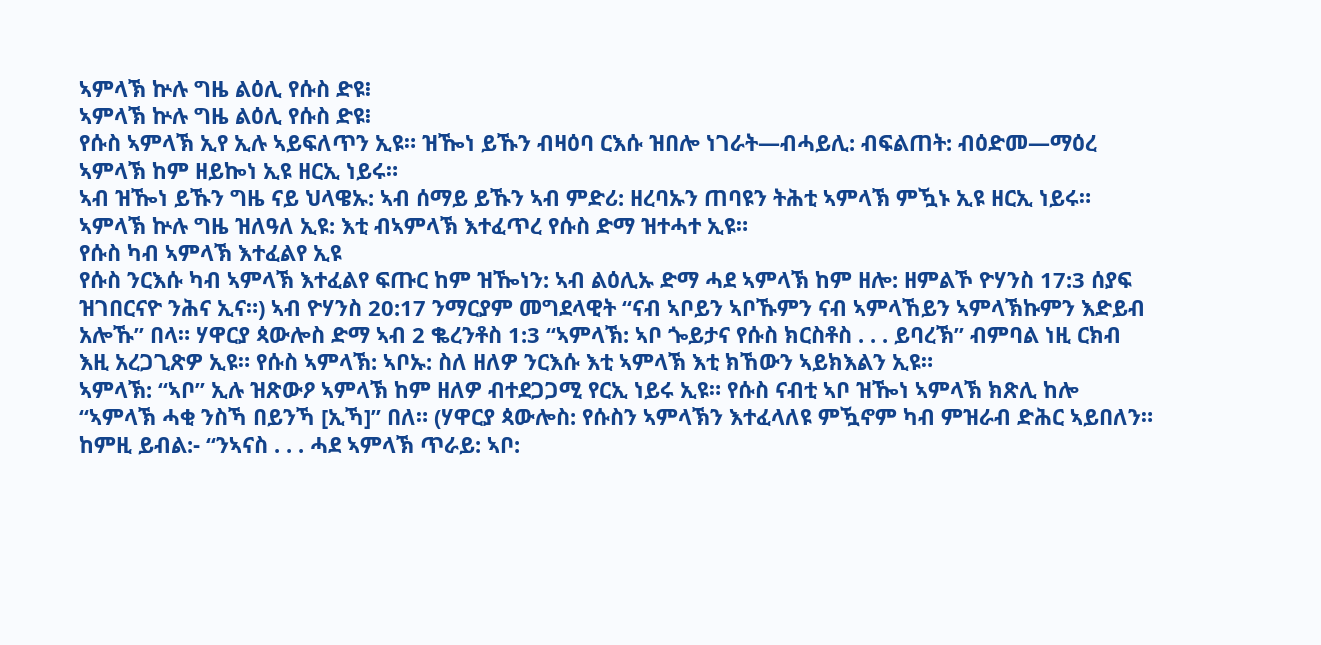ኣምላኽ ኵሉ ግዜ ልዕሊ የሱስ ድዩ፧
ኣምላኽ ኵሉ ግዜ ልዕሊ የሱስ ድዩ፧
የሱስ ኣምላኽ ኢየ ኢሉ ኣይፍለጥን ኢዩ። ዝዀነ ይኹን ብዛዕባ ርእሱ ዝበሎ ነገራት—ብሓይሊ: ብፍልጠት: ብዕድመ—ማዕረ ኣምላኽ ከም ዘይኰነ ኢዩ ዘርኢ ነይሩ።
ኣብ ዝዀነ ይኹን ግዜ ናይ ህላዌኡ: ኣብ ሰማይ ይኹን ኣብ ምድሪ: ዘረባኡን ጠባዩን ትሕቲ ኣምላኽ ምዃኑ ኢዩ ዘርኢ ነይሩ። ኣምላኽ ኵሉ ግዜ ዝለዓለ ኢዩ: እቲ ብኣምላኽ እተፈጥረ የሱስ ድማ ዝተሓተ ኢዩ።
የሱስ ካብ ኣምላኽ እተፈልየ ኢዩ
የሱስ ንርእሱ ካብ ኣምላኽ እተፈልየ ፍጡር ከም ዝዀነን: ኣብ ልዕሊኡ ድማ ሓደ ኣምላኽ ከም ዘሎ: ዘምልኾ ዮሃንስ 17:3 ሰያፍ ዝገበርናዮ ንሕና ኢና።) ኣብ ዮሃንስ 20:17 ንማርያም መግደላዊት “ናብ ኣቦይን ኣቦኹምን ናብ ኣምላኸይን ኣምላኽኩምን እድይብ አሎኹ” በላ። ሃዋርያ ጳውሎስ ድማ ኣብ 2 ቈረንቶስ 1:3 “ኣምላኽ: ኣቦ ጐይታና የሱስ ክርስቶስ . . . ይባረኽ” ብምባል ነዚ ርክብ እዚ አረጋጊጽዎ ኢዩ። የሱስ ኣምላኽ: ኣቦኡ: ስለ ዘለዎ ንርእሱ እቲ ኣምላኽ እቲ ክኸውን ኣይክእልን ኢዩ።
ኣምላኽ: “ኣቦ” ኢሉ ዝጽውዖ ኣምላኽ ከም ዘለዎ ብተደጋጋሚ የርኢ ነይሩ ኢዩ። የሱስ ናብቲ ኣቦ ዝዀነ ኣምላኽ ክጽሊ ከሎ “ኣምላኽ ሓቂ ንስኻ በይንኻ [ኢኻ]” በለ። (ሃዋርያ ጳውሎስ: የሱስን ኣምላኽን እተፈላለዩ ምዃኖም ካብ ምዝራብ ድሕር ኣይበለን። ከምዚ ይብል:- “ንኣናስ . . . ሓደ ኣምላኽ ጥራይ: ኣቦ: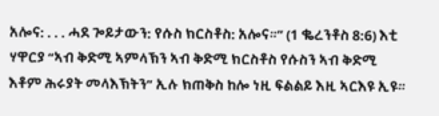አሎና: . . . ሓደ ጐይታውን: የሱስ ክርስቶስ: አሎና።” (1 ቈረንቶስ 8:6) እቲ ሃዋርያ “ኣብ ቅድሚ ኣምላኽን ኣብ ቅድሚ ክርስቶስ የሱስን ኣብ ቅድሚ እቶም ሕሩያት መላእኽትን” ኢሉ ክጠቅስ ከሎ ነዚ ፍልልይ እዚ ኣርእዩ ኢዩ።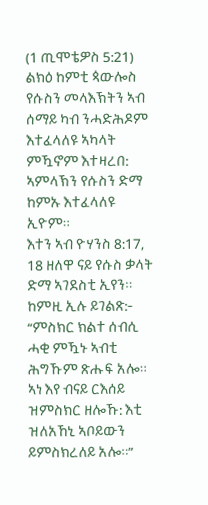(1 ጢሞቴዎስ 5:21) ልክዕ ከምቲ ጳውሎስ የሱስን መላእኽትን ኣብ ሰማይ ካብ ንሓድሕዶም እተፈላለዩ ኣካላት ምዃኖም እተዛረበ: ኣምላኽን የሱስን ድማ ከምኡ እተፈላለዩ ኢዮም።
እተን ኣብ ዮሃንስ 8:17, 18 ዘለዋ ናይ የሱስ ቃላት ድማ ኣገደስቲ ኢየን። ከምዚ ኢሉ ይገልጽ:- “ምስክር ክልተ ሰብሲ ሓቂ ምዃኑ ኣብቲ ሕግኹም ጽሑፍ አሎ። ኣነ እየ ብናይ ርእሰይ ዝምስክር ዘሎኹ: እቲ ዝለአኸኒ ኣቦይውን ይምስክረለይ አሎ።”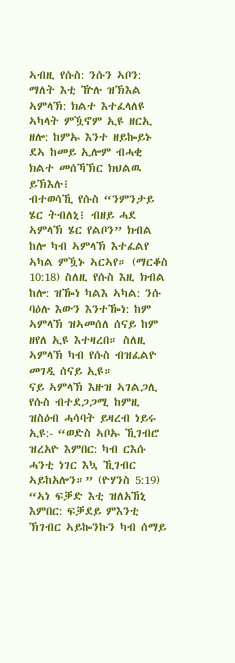ኣብዚ የሱስ: ንሱን ኣቦን: ማለት እቲ ዅሉ ዝኽእል ኣምላኽ: ክልተ እተፈላለዩ ኣካላት ምዃኖም ኢዩ ዘርኢ ዘሎ: ከምኡ እንተ ዘይኰይኑ ደኣ ከመይ ኢሎም ብሓቂ ክልተ መሰኻኽር ክህልዉ ይኽእሉ፧
ብተወሳኺ የሱስ “ንምንታይ ሄር ትብለኒ፧ ብዘይ ሓደ ኣምላኽ ሄር የልቦን” ክብል ከሎ ካብ ኣምላኽ እተፈልየ ኣካል ምዃኑ ኣርኣየ። (ማርቆስ 10:18) ስለዚ የሱስ እዚ ክብል ከሎ: ዝዀነ ካልእ ኣካል: ንሱ ባዕሉ እውን እንተዀነ: ከም ኣምላኽ ዝኣመሰለ ሰናይ ከም ዘየለ ኢዩ እተዛረበ። ስለዚ ኣምላኽ ካብ የሱስ ብዝፈልዮ መገዲ ሰናይ ኢዩ።
ናይ ኣምላኽ እዙዝ ኣገልጋሊ
የሱስ ብተደጋጋሚ ከምዚ ዝስዕብ ሓሳባት ይዛረብ ነይሩ ኢዩ:- “ወድስ ኣቦኡ ኺገብሮ ዝረአዮ እምበር: ካብ ርእሱ ሓንቲ ነገር እኳ ኺገብር ኣይከአሎን።” (ዮሃንስ 5:19) “ኣነ ፍቓድ እቲ ዝለአኸኒ እምበር: ፍቓደይ ምእንቲ ኽገብር ኣይኰንኩን ካብ ሰማይ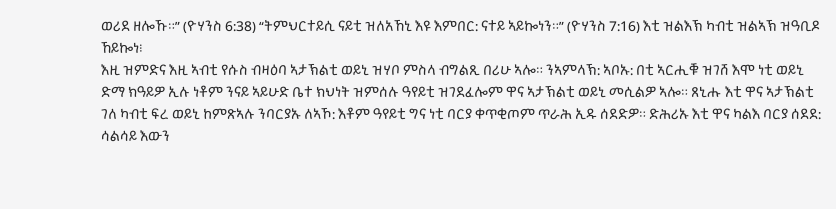ወሪደ ዘሎኹ።” (ዮሃንስ 6:38) “ትምህርተይሲ ናይቲ ዝለአኸኒ እዩ እምበር: ናተይ ኣይኰነን።” (ዮሃንስ 7:16) እቲ ዝልእኽ ካብቲ ዝልኣኽ ዝዓቢዶ ኸይኰነ፧
እዚ ዝምድና እዚ ኣብቲ የሱስ ብዛዕባ ኣታኽልቲ ወይኒ ዝሃቦ ምስላ ብግልጺ በሪሁ ኣሎ። ንኣምላኽ: ኣቦኡ: በቲ ኣርሒቑ ዝገሸ እሞ ነቲ ወይኒ ድማ ክዓይዎ ኢሉ ነቶም ንናይ ኣይሁድ ቤተ ክህነት ዝምሰሉ ዓየይቲ ዝገደፈሎም ዋና ኣታኽልቲ ወይኒ መሲልዎ ኣሎ። ጸኒሑ እቲ ዋና ኣታኽልቲ ገለ ካብቲ ፍረ ወይኒ ከምጽኣሉ ንባርያኡ ለኣኾ: እቶም ዓየይቲ ግና ነቲ ባርያ ቀጥቂጦም ጥራሕ ኢዱ ሰደድዎ። ድሕሪኡ እቲ ዋና ካልእ ባርያ ሰደደ: ሳልሳይ እውን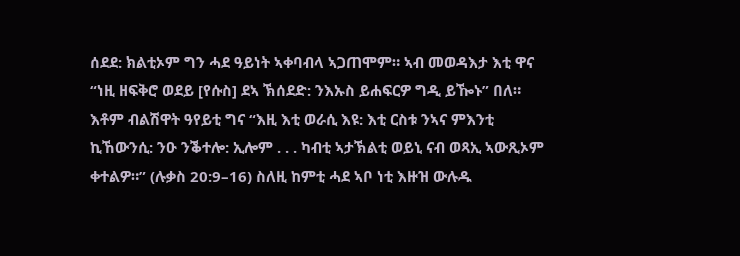ሰደደ: ክልቲኦም ግን ሓደ ዓይነት ኣቀባብላ ኣጋጠሞም። ኣብ መወዳእታ እቲ ዋና “ነዚ ዘፍቅሮ ወደይ [የሱስ] ደኣ ኽሰደድ: ንእኡስ ይሐፍርዎ ግዲ ይዀኑ” በለ። እቶም ብልሽዋት ዓየይቲ ግና “እዚ እቲ ወራሲ እዩ: እቲ ርስቱ ንኣና ምእንቲ ኪኸውንሲ: ንዑ ንቕተሎ: ኢሎም . . . ካብቲ ኣታኽልቲ ወይኒ ናብ ወጻኢ ኣውጺኦም ቀተልዎ።” (ሉቃስ 20:9–16) ስለዚ ከምቲ ሓደ ኣቦ ነቲ እዙዝ ውሉዱ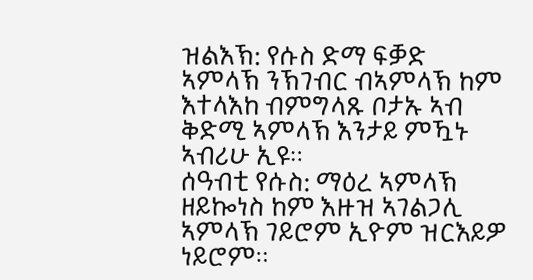ዝልእኽ: የሱስ ድማ ፍቓድ ኣምላኽ ንኽገብር ብኣምላኽ ከም እተላእከ ብምግላጹ ቦታኡ ኣብ ቅድሚ ኣምላኽ እንታይ ምዃኑ ኣብሪሁ ኢዩ።
ሰዓብቲ የሱስ: ማዕረ ኣምላኽ ዘይኰነስ ከም እዙዝ ኣገልጋሊ ኣምላኽ ገይሮም ኢዮም ዝርእይዎ ነይሮም።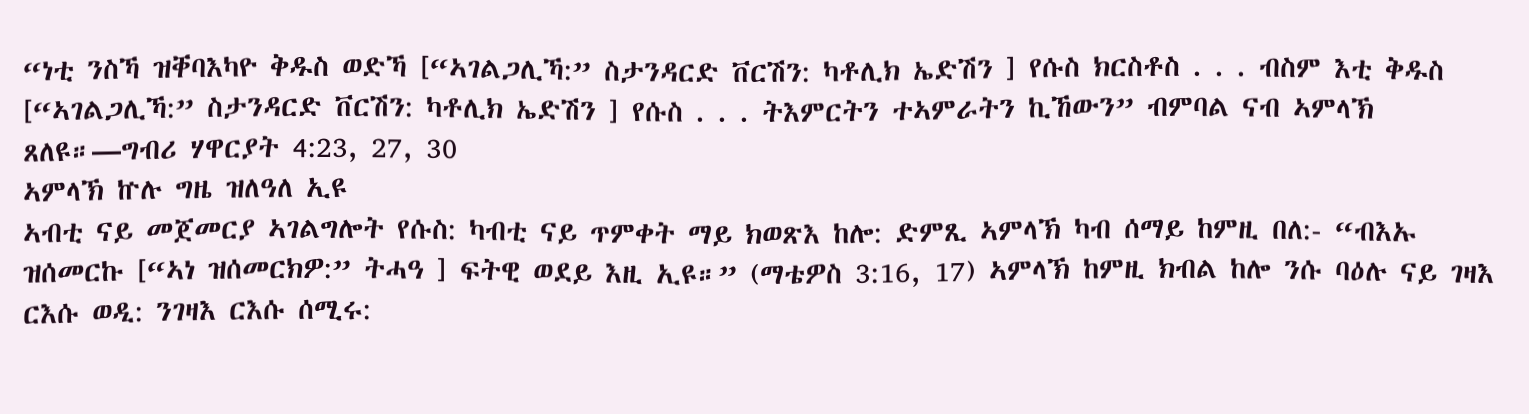“ነቲ ንስኻ ዝቐባእካዮ ቅዱስ ወድኻ [“ኣገልጋሊኻ:” ስታንዳርድ ቨርሽን: ካቶሊክ ኤድሽን ] የሱስ ክርስቶስ . . . ብስም እቲ ቅዱስ [“ኣገልጋሊኻ:” ስታንዳርድ ቨርሽን: ካቶሊክ ኤድሽን ] የሱስ . . . ትእምርትን ተኣምራትን ኪኸውን” ብምባል ናብ ኣምላኽ ጸለዩ።—ግብሪ ሃዋርያት 4:23, 27, 30
ኣምላኽ ኵሉ ግዜ ዝለዓለ ኢዩ
ኣብቲ ናይ መጀመርያ ኣገልግሎት የሱስ: ካብቲ ናይ ጥምቀት ማይ ክወጽእ ከሎ: ድምጺ ኣምላኽ ካብ ሰማይ ከምዚ በለ:- “ብእኡ ዝሰመርኩ [“ኣነ ዝሰመርክዎ:” ትሓዓ ] ፍትዊ ወደይ እዚ ኢዩ።” (ማቴዎስ 3:16, 17) ኣምላኽ ከምዚ ክብል ከሎ ንሱ ባዕሉ ናይ ገዛእ ርእሱ ወዲ: ንገዛእ ርእሱ ሰሚሩ: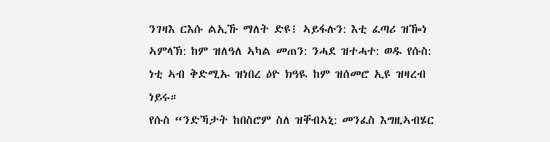ንገዛእ ርእሱ ልኢኹ ማለት ድዩ፧ ኣይፋሉን: እቲ ፈጣሪ ዝዀነ ኣምላኽ: ከም ዝለዓለ ኣካል መጠን: ንሓደ ዝተሓተ: ወዱ የሱስ: ነቲ ኣብ ቅድሚኡ ዝነበረ ዕዮ ክዓዪ ከም ዝሰመሮ ኢዩ ዝዛረብ ነይሩ።
የሱስ “ንድኻታት ከበስሮም ስለ ዝቐብኣኒ: መንፈስ እግዚኣብሄር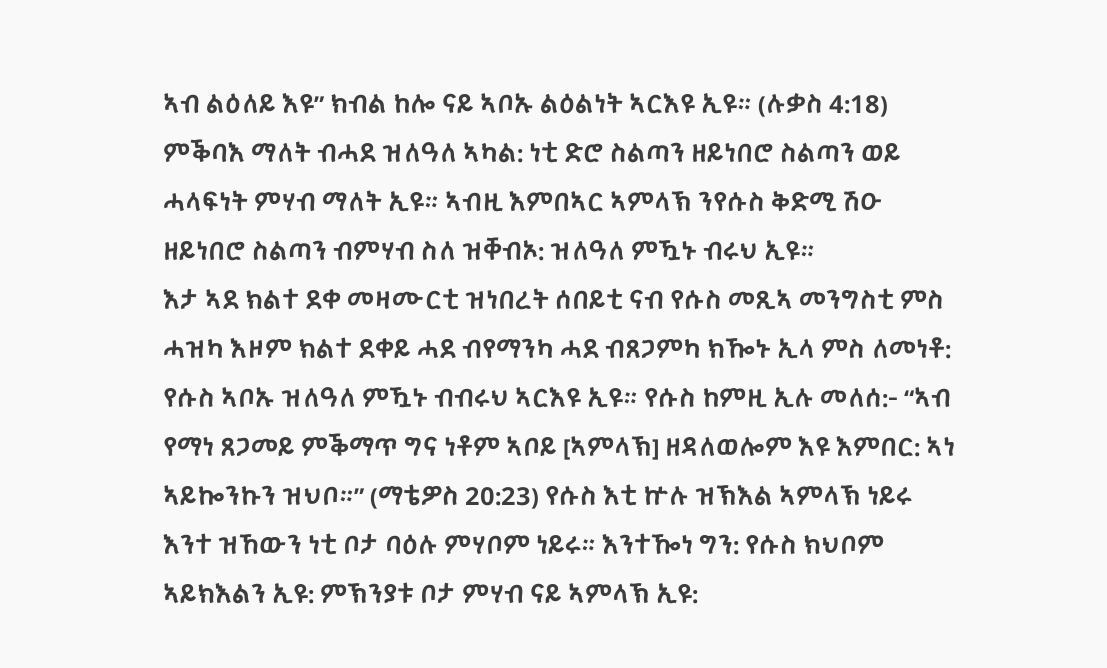ኣብ ልዕለይ እዩ” ክብል ከሎ ናይ ኣቦኡ ልዕልነት ኣርእዩ ኢዩ። (ሉቃስ 4:18) ምቕባእ ማለት ብሓደ ዝለዓለ ኣካል: ነቲ ድሮ ስልጣን ዘይነበሮ ስልጣን ወይ ሓላፍነት ምሃብ ማለት ኢዩ። ኣብዚ እምበኣር ኣምላኽ ንየሱስ ቅድሚ ሽዑ ዘይነበሮ ስልጣን ብምሃብ ስለ ዝቐብኦ: ዝለዓለ ምዃኑ ብሩህ ኢዩ።
እታ ኣደ ክልተ ደቀ መዛሙርቲ ዝነበረት ሰበይቲ ናብ የሱስ መጺኣ መንግስቲ ምስ ሓዝካ እዞም ክልተ ደቀይ ሓደ ብየማንካ ሓደ ብጸጋምካ ክዀኑ ኢላ ምስ ለመነቶ: የሱስ ኣቦኡ ዝለዓለ ምዃኑ ብብሩህ ኣርእዩ ኢዩ። የሱስ ከምዚ ኢሉ መለሰ:- “ኣብ የማነ ጸጋመይ ምቕማጥ ግና ነቶም ኣቦይ [ኣምላኽ] ዘዳለወሎም እዩ እምበር: ኣነ ኣይኰንኩን ዝህቦ።” (ማቴዎስ 20:23) የሱስ እቲ ኵሉ ዝኽእል ኣምላኽ ነይሩ እንተ ዝኸውን ነቲ ቦታ ባዕሉ ምሃቦም ነይሩ። እንተዀነ ግን: የሱስ ክህቦም ኣይክእልን ኢዩ: ምኽንያቱ ቦታ ምሃብ ናይ ኣምላኽ ኢዩ: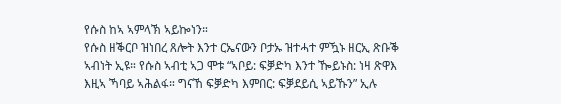የሱስ ከኣ ኣምላኽ ኣይኰነን።
የሱስ ዘቕርቦ ዝነበረ ጸሎት እንተ ርኤናውን ቦታኡ ዝተሓተ ምዃኑ ዘርኢ ጽቡቕ ኣብነት ኢዩ። የሱስ ኣብቲ ኣጋ ሞቱ “ኣቦይ: ፍቓድካ እንተ ዀይኑስ: ነዛ ጽዋእ እዚኣ ኻባይ ኣሕልፋ። ግናኸ ፍቓድካ እምበር: ፍቓደይሲ ኣይኹን” ኢሉ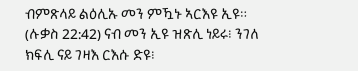ብምጽላይ ልዕሊኡ መን ምዃኑ ኣርእዩ ኢዩ። (ሉቃስ 22:42) ናብ መን ኢዩ ዝጽሊ ነይሩ፧ ንገለ ክፍሊ ናይ ገዛእ ርእሱ ድዩ፧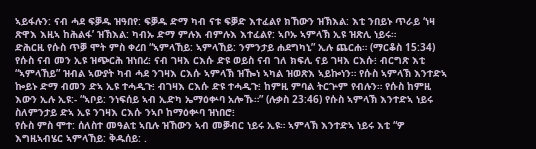ኣይፋሉን: ናብ ሓደ ፍቓዱ ዝዓበየ: ፍቓዱ ድማ ካብ ናቱ ፍቓድ እተፈልየ ክኸውን ዝኽእል: እቲ ንበይኑ ጥራይ ‘ነዛ ጽዋእ እዚኣ ከሕልፋ’ ዝኽእል: ካብኡ ድማ ምሉእ ብምሉእ እተፈልየ: ኣቦኡ ኣምላኽ ኢዩ ዝጽሊ ነይሩ።
ድሕርዚ የሱስ ጥቓ ሞት ምስ ቀረበ “ኣምላኸይ: ኣምላኸይ: ንምንታይ ሐደግካኒ” ኢሉ ጨርሐ። (ማርቆስ 15:34) የሱስ ናብ መን ኢዩ ዝጭርሕ ዝነበረ፧ ናብ ገዛእ ርእሱ ድዩ ወይስ ናብ ገለ ክፍሊ ናይ ገዛእ ርእሱ፧ ብርግጽ እቲ “ኣምላኸይ” ዝብል ኣውያት ካብ ሓደ ንገዛእ ርእሱ ኣምላኽ ዝዀነ ኣካል ዝወጽእ ኣይኰነን። የሱስ ኣምላኽ እንተድኣ ኰይኑ ድማ ብመን ድኣ ኢዩ ተሓዲጉ፧ ብገዛእ ርእሱ ድዩ ተሓዲጉ፧ ከምዚ ምባል ትርጕም የብሉን። የሱስ ከምዚ እውን ኢሉ ኢዩ:- “ኣቦይ: ንነፍሰይ ኣብ ኢድካ ኤማዕቍባ አሎኹ።” (ሉቃስ 23:46) የሱስ ኣምላኽ እንተድኣ ነይሩ ስለምንታይ ድኣ ኢዩ ንገዛእ ርእሱ ንኣቦ ከማዕቍባ ዝነበሮ፧
የሱስ ምስ ሞተ: ሰለስተ መዓልቲ ኣቢሉ ዝኸውን ኣብ መቓብር ነይሩ ኢዩ። ኣምላኽ እንተድኣ ነይሩ እቲ “ዎ እግዚኣብሄር ኣምላኸይ: ቅዱሰይ: .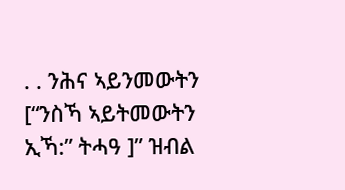. . ንሕና ኣይንመውትን [“ንስኻ ኣይትመውትን ኢኻ:” ትሓዓ ]” ዝብል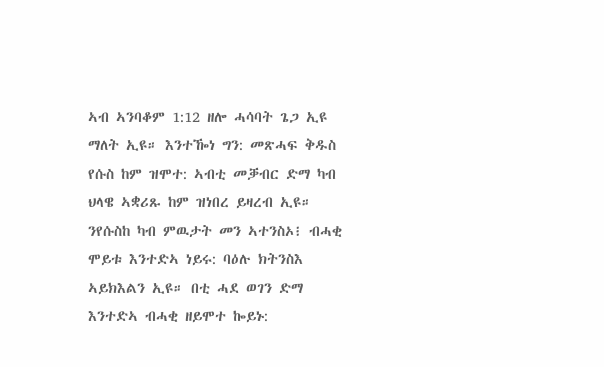ኣብ ኣንባቆም 1:12 ዘሎ ሓሳባት ጌጋ ኢዩ ማለት ኢዩ። እንተዀነ ግን: መጽሓፍ ቅዱስ የሱስ ከም ዝሞተ: ኣብቲ መቓብር ድማ ካብ ህላዌ ኣቋሪጹ ከም ዝነበረ ይዛረብ ኢዩ። ንየሱስከ ካብ ምዉታት መን ኣተንስኦ፧ ብሓቂ ሞይቱ እንተድኣ ነይሩ: ባዕሉ ክትንስእ ኣይክእልን ኢዩ። በቲ ሓደ ወገን ድማ እንተድኣ ብሓቂ ዘይሞተ ኰይኑ: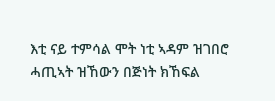እቲ ናይ ተምሳል ሞት ነቲ ኣዳም ዝገበሮ ሓጢኣት ዝኸውን በጅነት ክኸፍል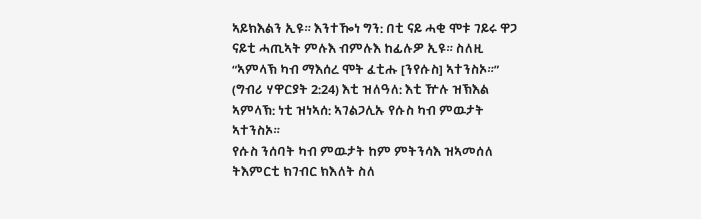ኣይክእልን ኢዩ። እንተዀነ ግን: በቲ ናይ ሓቂ ሞቱ ገይሩ ዋጋ ናይቲ ሓጢኣት ምሉእ ብምሉእ ከፊሉዎ ኢዩ። ስለዚ “ኣምላኽ ካብ ማእሰረ ሞት ፈቲሑ [ንየሱስ] ኣተንስኦ።” (ግብሪ ሃዋርያት 2:24) እቲ ዝለዓለ: እቲ ዅሉ ዝኽእል ኣምላኽ: ነቲ ዝነኣሰ: ኣገልጋሊኡ የሱስ ካብ ምዉታት ኣተንስኦ።
የሱስ ንሰባት ካብ ምዉታት ከም ምትንሳእ ዝኣመሰለ ትእምርቲ ክገብር ክእለት ስለ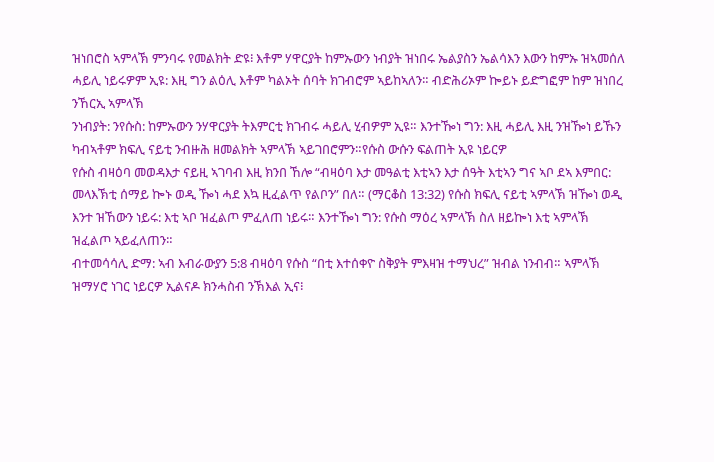ዝነበሮስ ኣምላኽ ምንባሩ የመልክት ድዩ፧ እቶም ሃዋርያት ከምኡውን ነብያት ዝነበሩ ኤልያስን ኤልሳእን እውን ከምኡ ዝኣመሰለ ሓይሊ ነይሩዎም ኢዩ: እዚ ግን ልዕሊ እቶም ካልኦት ሰባት ክገብሮም ኣይከኣለን። ብድሕሪኦም ኰይኑ ይድግፎም ከም ዝነበረ ንኸርኢ ኣምላኽ
ንነብያት: ንየሱስ: ከምኡውን ንሃዋርያት ትእምርቲ ክገብሩ ሓይሊ ሂብዎም ኢዩ። እንተዀነ ግን: እዚ ሓይሊ እዚ ንዝዀነ ይኹን ካብኣቶም ክፍሊ ናይቲ ንብዙሕ ዘመልክት ኣምላኽ ኣይገበሮምን።የሱስ ውሱን ፍልጠት ኢዩ ነይርዎ
የሱስ ብዛዕባ መወዳእታ ናይዚ ኣገባብ እዚ ክንበ ኸሎ “ብዛዕባ እታ መዓልቲ እቲኣን እታ ሰዓት እቲኣን ግና ኣቦ ደኣ እምበር: መላእኽቲ ሰማይ ኰኑ ወዲ ዀነ ሓደ እኳ ዚፈልጥ የልቦን” በለ። (ማርቆስ 13:32) የሱስ ክፍሊ ናይቲ ኣምላኽ ዝዀነ ወዲ እንተ ዝኸውን ነይሩ: እቲ ኣቦ ዝፈልጦ ምፈለጠ ነይሩ። እንተዀነ ግን: የሱስ ማዕረ ኣምላኽ ስለ ዘይኰነ እቲ ኣምላኽ ዝፈልጦ ኣይፈለጠን።
ብተመሳሳሊ ድማ: ኣብ እብራውያን 5:8 ብዛዕባ የሱስ “በቲ እተሰቀዮ ስቅያት ምእዛዝ ተማህረ” ዝብል ነንብብ። ኣምላኽ ዝማሃሮ ነገር ነይርዎ ኢልናዶ ክንሓስብ ንኽእል ኢና፧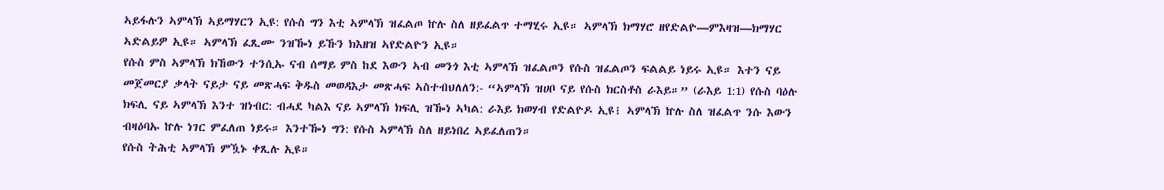ኣይፋሉን ኣምላኽ ኣይማሃርን ኢዩ: የሱስ ግን እቲ ኣምላኽ ዝፈልጦ ኵሉ ስለ ዘይፈልጥ ተማሂሩ ኢዩ። ኣምላኽ ክማሃሮ ዘየድልዮ—ምእዛዝ—ክማሃር ኣድልይዎ ኢዩ። ኣምላኽ ፈጺሙ ንዝዀነ ይኹን ክእዘዝ ኣየድልዮን ኢዩ።
የሱስ ምስ ኣምላኽ ክኸውን ተንሲኡ ናብ ሰማይ ምስ ከደ እውን ኣብ መንጎ እቲ ኣምላኽ ዝፈልጦን የሱስ ዝፈልጦን ፍልልይ ነይሩ ኢዩ። እተን ናይ መጀመርያ ቃላት ናይታ ናይ መጽሓፍ ቅዱስ መወዳእታ መጽሓፍ ኣስተብህለለን:- “ኣምላኽ ዝሀቦ ናይ የሱስ ክርስቶስ ራእይ።” (ራእይ 1:1) የሱስ ባዕሉ ክፍሊ ናይ ኣምላኽ እንተ ዝነብር: ብሓደ ካልእ ናይ ኣምላኽ ክፍሊ ዝዀነ ኣካል: ራእይ ክወሃብ የድልዮዶ ኢዩ፧ ኣምላኽ ኵሉ ስለ ዝፈልጥ ንሱ እውን ብዛዕባኡ ኵሉ ነገር ምፈለጠ ነይሩ። እንተዀነ ግን: የሱስ ኣምላኽ ስለ ዘይነበረ ኣይፈለጠን።
የሱስ ትሕቲ ኣምላኽ ምዃኑ ቀጺሉ ኢዩ።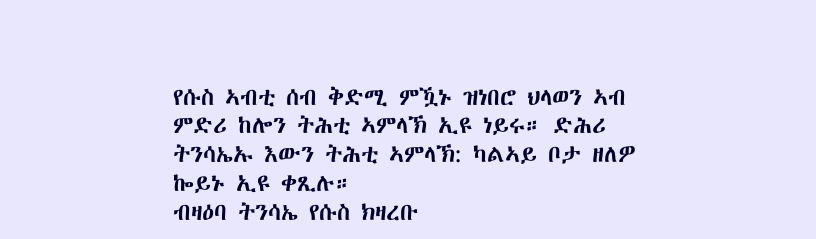የሱስ ኣብቲ ሰብ ቅድሚ ምዃኑ ዝነበሮ ህላወን ኣብ ምድሪ ከሎን ትሕቲ ኣምላኽ ኢዩ ነይሩ። ድሕሪ ትንሳኤኡ እውን ትሕቲ ኣምላኽ: ካልኣይ ቦታ ዘለዎ ኰይኑ ኢዩ ቀጺሉ።
ብዛዕባ ትንሳኤ የሱስ ክዛረቡ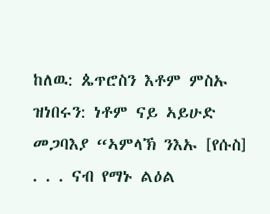ከለዉ: ጴጥሮስን እቶም ምስኡ ዝነበሩን: ነቶም ናይ ኣይሁድ መጋባእያ “ኣምላኽ ንእኡ [የሱስ] . . . ናብ የማኑ ልዕል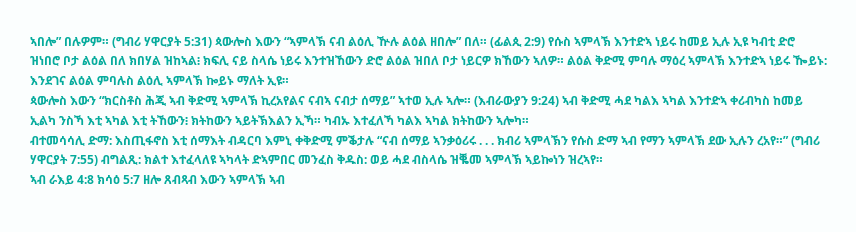ኣበሎ” በሉዎም። (ግብሪ ሃዋርያት 5:31) ጳውሎስ እውን “ኣምላኽ ናብ ልዕሊ ዅሉ ልዕል ዘበሎ” በለ። (ፊልጲ 2:9) የሱስ ኣምላኽ እንተድኣ ነይሩ ከመይ ኢሉ ኢዩ ካብቲ ድሮ ዝነበሮ ቦታ ልዕል በለ ክበሃል ዝከኣል፧ ክፍሊ ናይ ስላሴ ነይሩ እንተዝኸውን ድሮ ልዕል ዝበለ ቦታ ነይርዎ ክኸውን ኣለዎ። ልዕል ቅድሚ ምባሉ ማዕረ ኣምላኽ እንተድኣ ነይሩ ዀይኑ: እንደገና ልዕል ምባሉስ ልዕሊ ኣምላኽ ኰይኑ ማለት ኢዩ።
ጳውሎስ እውን “ክርስቶስ ሕጂ ኣብ ቅድሚ ኣምላኽ ኪረአየልና ናብኣ ናብታ ሰማይ” ኣተወ ኢሉ ኣሎ። (እብራውያን 9:24) ኣብ ቅድሚ ሓደ ካልእ ኣካል እንተድኣ ቀሪብካስ ከመይ ኢልካ ንስኻ እቲ ኣካል እቲ ትኸውን፧ ክትከውን ኣይትኽእልን ኢኻ። ካብኡ እተፈለኻ ካልእ ኣካል ክትከውን ኣሎካ።
ብተመሳሳሊ ድማ: እስጢፋኖስ እቲ ሰማእት ብዳርባ እምኒ ቀቅድሚ ምቕታሉ “ናብ ሰማይ ኣንቃዕሪሩ . . . ክብሪ ኣምላኽን የሱስ ድማ ኣብ የማን ኣምላኽ ደው ኢሉን ረአየ።” (ግብሪ ሃዋርያት 7:55) ብግልጺ: ክልተ እተፈላለዩ ኣካላት ድኣምበር መንፈስ ቅዱስ: ወይ ሓደ ብስላሴ ዝቘመ ኣምላኽ ኣይኰነን ዝረኣየ።
ኣብ ራእይ 4:8 ክሳዕ 5:7 ዘሎ ጸብጻብ እውን ኣምላኽ ኣብ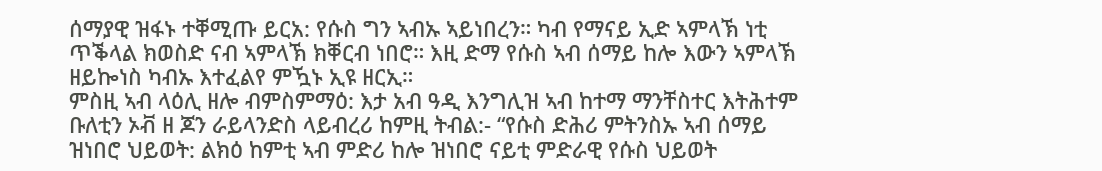ሰማያዊ ዝፋኑ ተቐሚጡ ይርአ: የሱስ ግን ኣብኡ ኣይነበረን። ካብ የማናይ ኢድ ኣምላኽ ነቲ ጥቕላል ክወስድ ናብ ኣምላኽ ክቐርብ ነበሮ። እዚ ድማ የሱስ ኣብ ሰማይ ከሎ እውን ኣምላኽ ዘይኰነስ ካብኡ እተፈልየ ምዃኑ ኢዩ ዘርኢ።
ምስዚ ኣብ ላዕሊ ዘሎ ብምስምማዕ: እታ አብ ዓዲ እንግሊዝ ኣብ ከተማ ማንቸስተር እትሕተም ቡለቲን ኦቭ ዘ ጆን ራይላንድስ ላይብረሪ ከምዚ ትብል:- “የሱስ ድሕሪ ምትንስኡ ኣብ ሰማይ ዝነበሮ ህይወት: ልክዕ ከምቲ ኣብ ምድሪ ከሎ ዝነበሮ ናይቲ ምድራዊ የሱስ ህይወት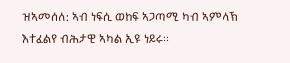ዝኣመሰለ: ኣብ ነፍሲ ወከፍ ኣጋጣሚ ካብ ኣምላኽ እተፈልየ ብሕታዊ ኣካል ኢዩ ነይሩ።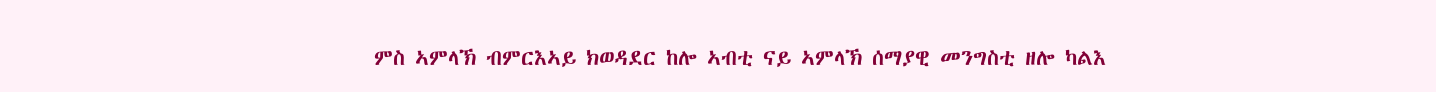ምስ ኣምላኽ ብምርእኣይ ክወዳደር ከሎ ኣብቲ ናይ ኣምላኽ ሰማያዊ መንግስቲ ዘሎ ካልእ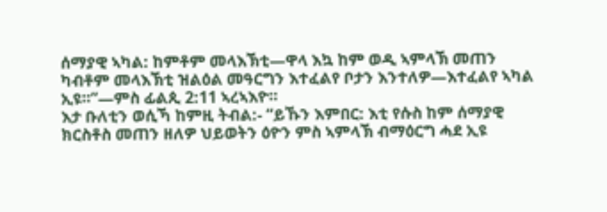ሰማያዊ ኣካል: ከምቶም መላእኽቲ—ዋላ እኳ ከም ወዲ ኣምላኽ መጠን ካብቶም መላእኽቲ ዝልዕል መዓርግን እተፈልየ ቦታን እንተለዎ—እተፈልየ ኣካል ኢዩ።”—ምስ ፊልጲ 2:11 ኣረኣእዮ።
እታ ቡለቲን ወሲኻ ከምዚ ትብል:- “ይኹን እምበር: እቲ የሱስ ከም ሰማያዊ ክርስቶስ መጠን ዘለዎ ህይወትን ዕዮን ምስ ኣምላኽ ብማዕርግ ሓደ ኢዩ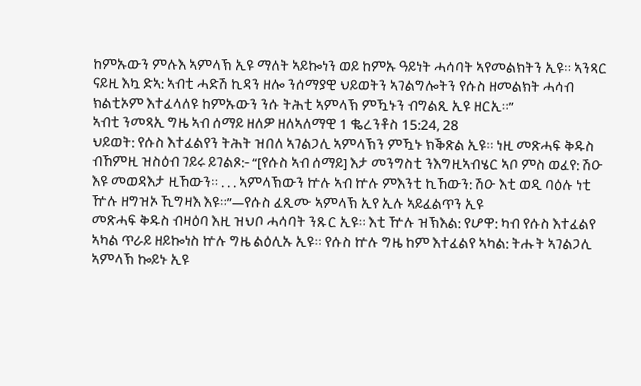ከምኡውን ምሉእ ኣምላኽ ኢዩ ማለት ኣይኰነን ወይ ከምኡ ዓይነት ሓሳባት ኣየመልክትን ኢዩ። ኣንጻር ናይዚ እኳ ድኣ: ኣብቲ ሓድሽ ኪዳን ዘሎ ንሰማያዊ ህይወትን ኣገልግሎትን የሱስ ዘመልክት ሓሳብ ክልቲኦም እተፈላለዩ ከምኡውን ንሱ ትሕቲ ኣምላኽ ምዃኑን ብግልጺ ኢዩ ዘርኢ።”
ኣብቲ ንመጻኢ ግዜ ኣብ ሰማይ ዘለዎ ዘለኣለማዊ 1 ቈረንቶስ 15:24, 28
ህይወት: የሱስ እተፈልየን ትሕት ዝበለ ኣገልጋሊ ኣምላኽን ምዃኑ ክቕጽል ኢዩ። ነዚ መጽሓፍ ቅዱስ ብኸምዚ ዝስዕብ ገይሩ ይገልጾ:- “[የሱስ ኣብ ሰማይ] እታ መንግስቲ ንእግዚኣብሄር ኣቦ ምስ ወፈየ: ሽዑ እዩ መወዳእታ ዚኸውን። . . . ኣምላኽውን ኵሉ ኣብ ኵሉ ምእንቲ ኪኸውን: ሽዑ እቲ ወዲ ባዕሉ ነቲ ዅሉ ዘግዝኦ ኺግዛእ እዩ።”—የሱስ ፈጺሙ ኣምላኽ ኢየ ኢሉ ኣይፈልጥን ኢዩ
መጽሓፍ ቅዱስ ብዛዕባ እዚ ዝህቦ ሓሳባት ንጹር ኢዩ። እቲ ዅሉ ዝኽእል: የሆዋ: ካብ የሱስ እተፈልየ ኣካል ጥራይ ዘይኰነስ ኵሉ ግዜ ልዕሊኡ ኢዩ። የሱስ ኵሉ ግዜ ከም እተፈልየ ኣካል: ትሑት ኣገልጋሊ ኣምላኽ ኰይኑ ኢዩ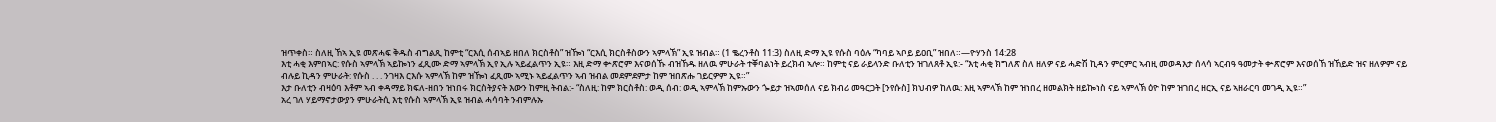ዝጥቀስ። ስለዚ ኸኣ ኢዩ መጽሓፍ ቅዱስ ብግልጺ ከምቲ “ርእሲ ሰብኣይ ዘበለ ክርስቶስ” ዝዀነ “ርእሲ ክርስቶስውን ኣምላኽ” ኢዩ ዝብል። (1 ቈረንቶስ 11:3) ስለዚ ድማ ኢዩ የሱስ ባዕሉ “ካባይ ኣቦይ ይዐቢ” ዝበለ።—ዮሃንስ 14:28
እቲ ሓቂ እምበኣር: የሱስ ኣምላኽ ኣይኰነን ፈጺሙ ድማ ኣምላኽ ኢየ ኢሉ ኣይፈልጥን ኢዩ። እዚ ድማ ቍጽሮም እናወሰኹ ብዝኸዱ ዘለዉ ምሁራት ተቐባልነት ይረክብ ኣሎ። ከምቲ ናይ ራይላንድ ቡለቲን ዝገለጸቶ ኢዩ:- “እቲ ሓቂ ክግለጽ ስለ ዘለዎ ናይ ሓድሽ ኪዳን ምርምር ኣብዚ መወዳእታ ሰላሳ ኣርብዓ ዓመታት ቍጽሮም እናወሰኸ ዝኸይድ ዝና ዘለዎም ናይ ብሉይ ኪዳን ምሁራት: የሱስ . . . ንገዛእ ርእሱ ኣምላኽ ከም ዝዀነ ፈጺሙ ኣሚኑ ኣይፈልጥን ኣብ ዝብል መደምደምታ ከም ዝበጽሑ ገይርዎም ኢዩ።”
እታ ቡለቲን ብዛዕባ እቶም ኣብ ቀዳማይ ክፍለ-ዘበን ዝነበሩ ክርስትያናት እውን ከምዚ ትብል:- “ስለዚ: ከም ክርስቶስ: ወዲ ሰብ: ወዲ ኣምላኽ ከምኡውን ጐይታ ዝኣመሰለ ናይ ክብሪ መዓርጋት [ንየሱስ] ክህብዎ ከለዉ: እዚ ኣምላኽ ከም ዝነበረ ዘመልክት ዘይኰነስ ናይ ኣምላኽ ዕዮ ከም ዝገበረ ዘርኢ ናይ ኣዘራርባ መገዲ ኢዩ።”
አረ ገለ ሃይማኖታውያን ምሁራትሲ እቲ የሱስ ኣምላኽ ኢዩ ዝብል ሓሳባት ንብምሉኡ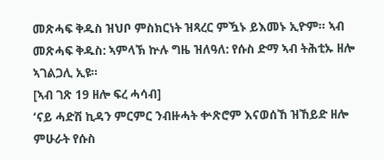መጽሓፍ ቅዱስ ዝህቦ ምስክርነት ዝጻረር ምዃኑ ይእመኑ ኢዮም። ኣብ መጽሓፍ ቅዱስ: ኣምላኽ ኵሉ ግዜ ዝለዓለ: የሱስ ድማ ኣብ ትሕቲኡ ዘሎ ኣገልጋሊ ኢዩ።
[ኣብ ገጽ 19 ዘሎ ፍረ ሓሳብ]
‘ናይ ሓድሽ ኪዳን ምርምር ንብዙሓት ቍጽሮም እናወሰኸ ዝኸይድ ዘሎ ምሁራት የሱስ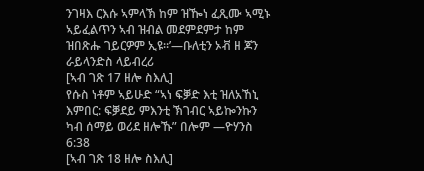ንገዛእ ርእሱ ኣምላኽ ከም ዝዀነ ፈጺሙ ኣሚኑ ኣይፈልጥን ኣብ ዝብል መደምደምታ ከም ዝበጽሑ ገይርዎም ኢዩ።’—ቡለቲን ኦቭ ዘ ጆን ራይላንድስ ላይብረሪ
[ኣብ ገጽ 17 ዘሎ ስእሊ]
የሱስ ነቶም ኣይሁድ “ኣነ ፍቓድ እቲ ዝለአኸኒ እምበር: ፍቓደይ ምእንቲ ኽገብር ኣይኰንኩን ካብ ሰማይ ወሪደ ዘሎኹ” በሎም —ዮሃንስ 6:38
[ኣብ ገጽ 18 ዘሎ ስእሊ]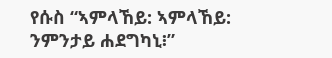የሱስ “ኣምላኸይ: ኣምላኸይ: ንምንታይ ሐደግካኒ፧”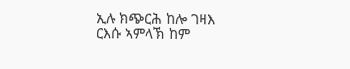ኢሉ ክጭርሕ ከሎ ገዛእ ርእሱ ኣምላኽ ከም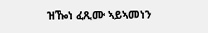ዝዀነ ፈጺሙ ኣይኣመነን